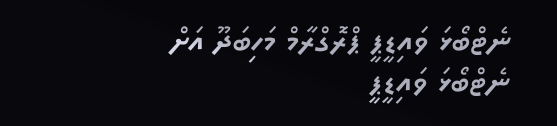ނެޓްބޯޅަ ވައިޑީޕީ ޕްރޮގްރާމް މަހިބަދޫ އަށް
ނެޓްބޯޅަ ވައިޑީޕީ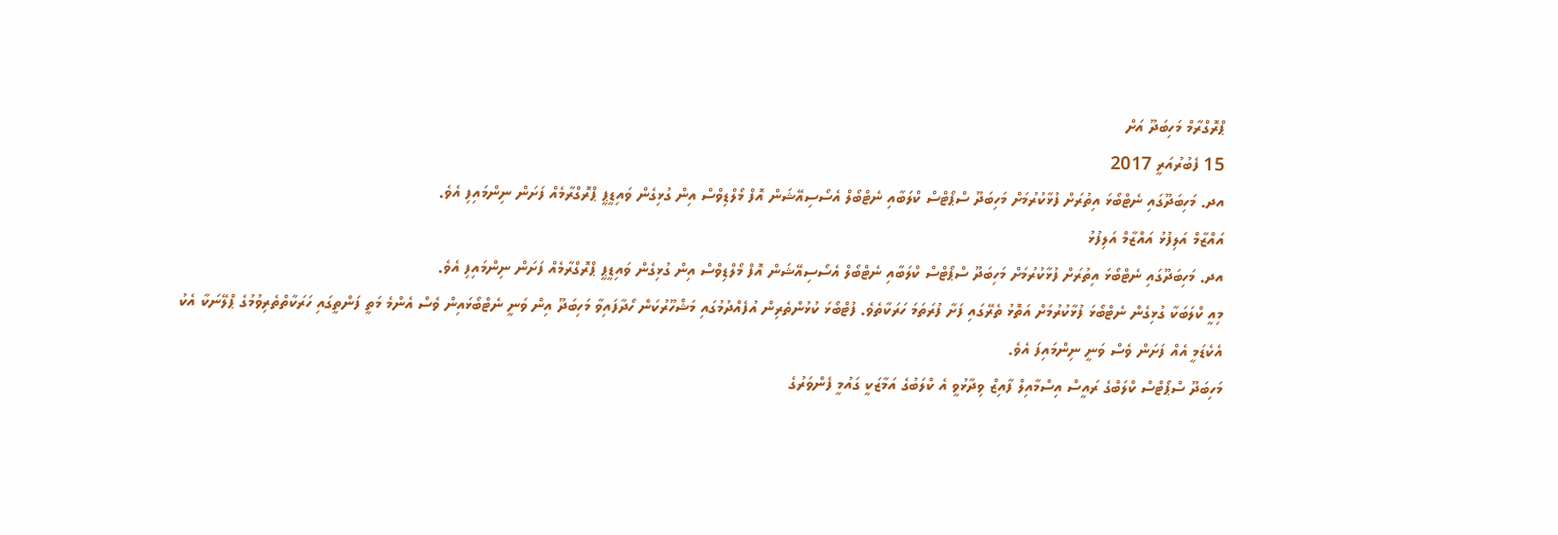ޕްރޮގްރާމް މަހިބަދޫ އަށް
15 ފެބުރުއަރީ 2017
އދ. މަހިބަދޫގައި ނެޓްބޯޅަ އިތުރަށް ފުޅާކުރުމަށް މަހިބަދޫ ސްޕޯޓްސް ކްލަބާއި ނެޓްބޯލް އެސޯސިއޭޝަން އޮފް މޯލްޑިވްސް އިން ގުޅިގެން ވައިޑީޕީ ޕްރޮގްރާމެއް ފަށަން ނިންމައިފި އެވެ.
އައްޒާމް އަލިފުޅު އައްޒާމް އަލިފުޅު
އދ. މަހިބަދޫގައި ނެޓްބޯޅަ އިތުރަށް ފުޅާކުރުމަށް މަހިބަދޫ ސްޕޯޓްސް ކްލަބާއި ނެޓްބޯލް އެސޯސިއޭޝަން އޮފް މޯލްޑިވްސް އިން ގުޅިގެން ވައިޑީޕީ ޕްރޮގްރާމެއް ފަށަން ނިންމައިފި އެވެ.
މިއީ ކްލަބަކާ ގުޅިގެން ނެޓްބޯޅަ ފުޅާކުރުމަށް އަތޮޅު ތެރޭގައި ފަށާ ފުރަތަމަ ހަރަކާތެވެ. ފުޓްބޯޅަ ކުޅުންތެރިން އުފެއްދުމުގައި މަޝްހޫރުކަން ހޯދާފައިވާ މަހިބަދޫ އިން ވަނީ ނެޓްބޯޅައިން ވެސް އެންމެ މަތީ ފަންތީގައި ހަރަކާތްތެރިވުމުގެ ޕްލޭނަކާ އެކު އެކެޑަމީ އެއް ފަށަން ވެސް ވަނީ ނިންމައިފަ އެވެ.
މަހިބަދޫ ސްޕޯޓްސް ކްލަބްގެ ރައީސް އިސްމާއިލް ފާއިޒް ވިދާޅުވީ އެ ކްލަބުގެ އަމާޒަކީ ގައުމީ ފެންވަރުގެ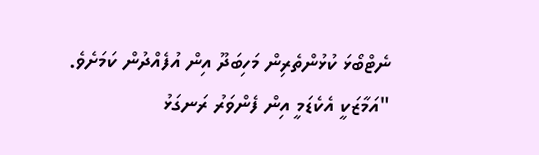ނެޓްބޯޅަ ކުޅުންތެރިން މަހިބަދޫ އިން އުފެއްދުން ކަމަށެވެ.
"އަމާޒަކީ އެކެޑަމީ އިން ފެންވަރު ރަނގަޅު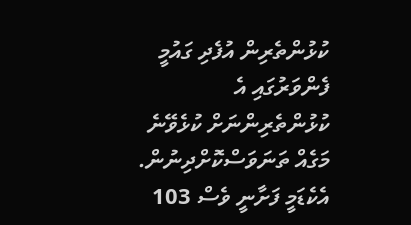ކުޅުންތެރިން އުފެދި ގައުމީ ފެންވަރުގައި އެ ކުޅުންތެރިންނަށް ކުޅެވޭނެ މަގެއް ތަނަވަސްކޮށްދިނުން. އެކެޑަމީ ފަށާނީ ވެސް 103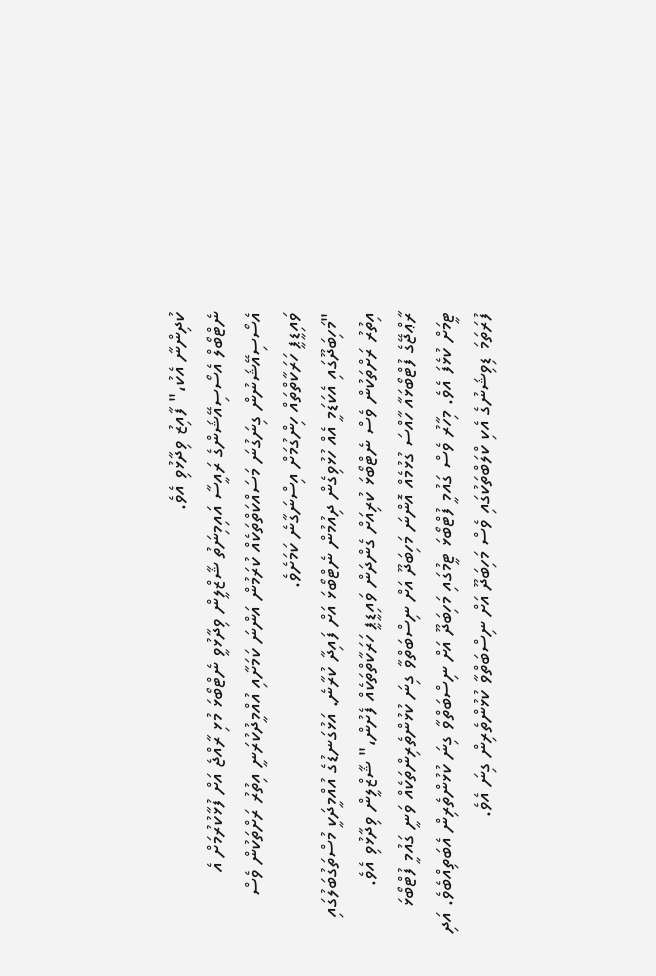ކުދިންނާ އެކު،" ފާއިޒު ވިދާޅުވި އެވެ.
ނެޓްބޯލް އެސޯސިއޭޝަންގެ ރައީސާ އައިމިނަތު ޝާޒްލީން ވިދާޅުވީ ނެޓްބޯޅަ މުޅި ރާއްޖެ އަށް ފުޅާކުރުމަށް އެ އެސޯސިއޭޝަނުން ގިނަގުނަ މަސައްކަތްތަކެއް ކުރަމުން އަންނަ ކަމަށާއި އުއްމީދުކުރަނީ އިތުރު ރަށްތަކުން ވެސް ވައިޑީޕީ ހަރަކާތްތައް ހިންގުމަށް އިސްނަގާނެ ކަމަށެވެ.
"މަހިބަދޫގައި އެކަޑަމީ އެއް ހުޅުވިގެން ދިއުމުން ނެޓްބޯޅަ އަށް ފައިދާ ކުރާނެ. އަޅުގަނޑުގެ އުއްމީދަކީ މުސްތަގުބަލުގައި އިތުރު ރަށްތަކުން ވެސް ނެޓްބޯޅަ ކުރިއަށް ގެންދަން ވައިޑީޕީ ހަރަކާތްތަކެއް ފެށުން،" ޝާޒްލީން ވިދާޅުވި އެވެ.
ރާޢްޖޭގެ ފުޓްބޯޅައާ ހާއްސަ ގުޅުމެއް އޮންނަ މަހިބަދޫ އަށް ނިސްބަތްވާ ގިނަ ކުޅުންތެރިންތަކެއް ވަނީ ގައުމީ ފުޓްބޯޅަ ޓީމަށް ކުޅެފަ އެވެ. މިހާރު ވެސް ގައުމީ ފުޓްބޯޅަ ޓީމުގައި މަހިބަދޫ އަށް ނިސްބަތްވާ ގިނަ ކުޅުންތެރިން އެބަތިއްބެވެ. އަދި ފުރަތަމަ ޑިވިޝަނުގެ އެކި ކްލަބްތަކުގައި ވެސް މަހިބަދޫ އަށް ނިސްބަތްވާ ކުޅުންތެރިން ގިނަ އެވެ.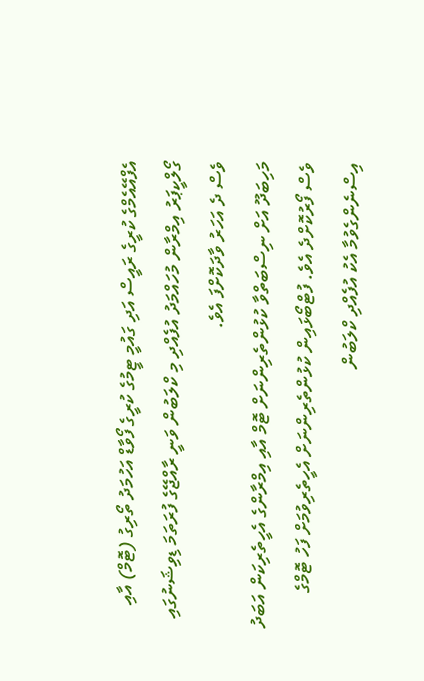އެފްއޭއެމްގެ ކުރީގެ ރައީސް އަދި ގައުމީ ޓީމުގެ ކުރީގެ ފޯވާޑް އަހުމަދު ތޯރިގު (ޓޮމް) އާއި ގޯލްކީޕަރު އިމްރާން މުހައްމަދު އުފެއްދި މި ކްލަބުން ވަނީ ރާއްޖޭގެ ފުރަތަމަ ޑިވިޝަނުގައި ވެސް ދެ އަހަރު ވާދަކޮށްފަ އެވެ.
މަހިބަދޫ އަށް ނިސްބަތްވާ ކުޅުންތެރިންނަށް ޓޮމް އާއި އިމްރާންގެ އެހީތެރިކަން އަބަދު ވެސް ފޯރުކޮށްދެ އެވެ. ފުޓްބޯޅައިން ކުޅުންތެރިންނަށް އެހީތެރިވުމަށް ފަހު ޓޮމްގެ އިސްނެންގެވުމާ އެކު އުފެއްދި ކްލަބުން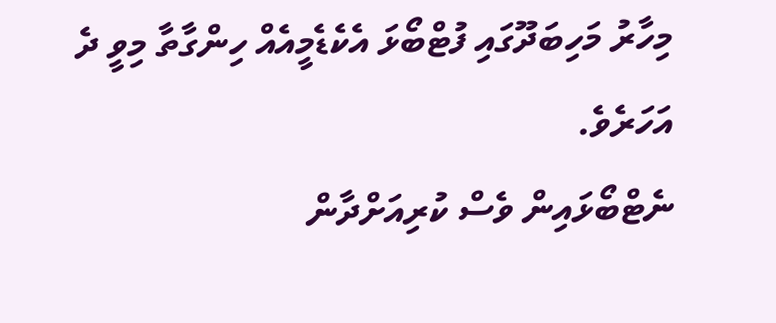މިހާރު މަހިބަދޫގައި ފުޓްބޯޅަ އެކެޑެމީއެއް ހިންގާތާ މިވީ ދެ އަހަރެވެ.
ނެޓްބޯޅައިން ވެސް ކުރިއަށްދާން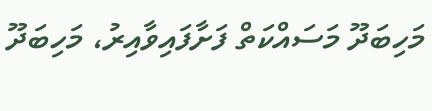މަހިބަދޫ މަސައްކަތް ފަށާފައިވާއިރު، މަހިބަދޫ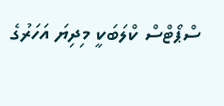ސްޕޯޓްސް ކްލަބަކީ މިދިޔަ އަހަރުގެ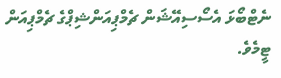ނެޓްބޯޅަ އެސޯސިއޭޝަން ޗެމްޕިއަންޝިޕްގެ ޗެމްޕިއަން ޓީމެވެ.